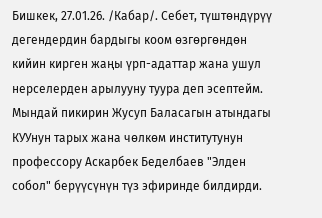Бишкек, 27.01.26. /Кабар/. Себет, түштөндүрүү дегендердин бардыгы коом өзгөргөндөн кийин кирген жаңы үрп-адаттар жана ушул нерселерден арылууну туура деп эсептейм. Мындай пикирин Жусуп Баласагын атындагы КУУнун тарых жана чөлкөм институтунун профессору Аскарбек Беделбаев "Элден собол" берүүсүнүн түз эфиринде билдирди.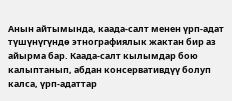Анын айтымында, каада-салт менен үрп-адат түшүнүгүндө этнографиялык жактан бир аз айырма бар. Каада-салт кылымдар бою калыптанып, абдан консервативдүү болуп калса, үрп-адаттар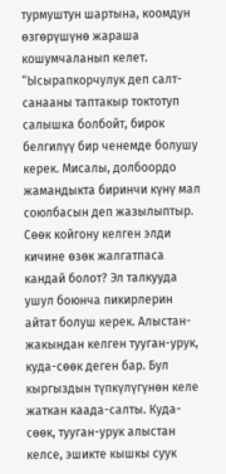турмуштун шартына, коомдун өзгөрүшүнө жараша кошумчаланып келет.
“Ысырапкорчулук деп салт-санааны таптакыр токтотуп салышка болбойт, бирок белгилүү бир ченемде болушу керек. Мисалы, долбоордо жамандыкта биринчи күнү мал союлбасын деп жазылыптыр. Сөөк койгону келген элди кичине өзөк жалгатпаса кандай болот? Эл талкууда ушул боюнча пикирлерин айтат болуш керек. Алыстан-жакындан келген тууган-урук, куда-сөөк деген бар. Бул кыргыздын түпкүлүгүнөн келе жаткан каада-салты. Куда-сөөк, тууган-урук алыстан келсе, эшикте кышкы суук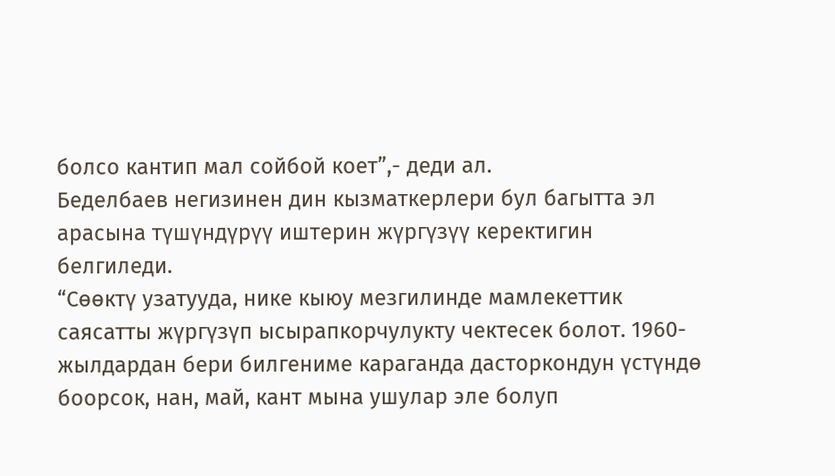болсо кантип мал сойбой коет”,- деди ал.
Беделбаев негизинен дин кызматкерлери бул багытта эл арасына түшүндүрүү иштерин жүргүзүү керектигин белгиледи.
“Сөөктү узатууда, нике кыюу мезгилинде мамлекеттик саясатты жүргүзүп ысырапкорчулукту чектесек болот. 1960-жылдардан бери билгениме караганда дасторкондун үстүндө боорсок, нан, май, кант мына ушулар эле болуп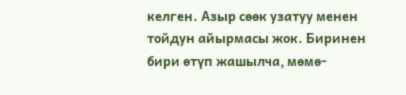келген. Азыр сөөк узатуу менен тойдун айырмасы жок. Биринен бири өтүп жашылча, мөмө-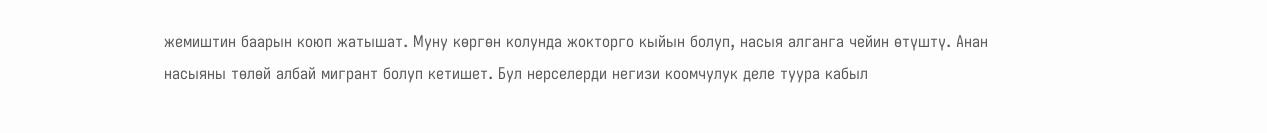жемиштин баарын коюп жатышат. Муну көргөн колунда жокторго кыйын болуп, насыя алганга чейин өтүштү. Анан насыяны төлөй албай мигрант болуп кетишет. Бул нерселерди негизи коомчулук деле туура кабыл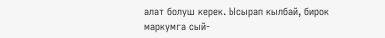алат болуш керек. Ысырап кылбай, бирок маркумга сый-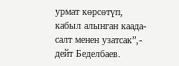урмат көрсөтүп, кабыл алынган каада-салт менен узатсак”,- дейт Беделбаев.